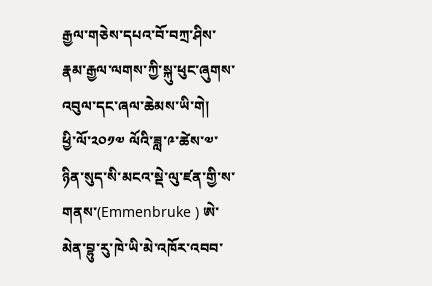རྒྱལ་གཅེས་དཔའ་བོ་བཀྲ་ཤིས་རྣམ་རྒྱལ་ལགས་ཀྱི་སྐུ་ཕུང་ཞུགས་འབུལ་དང་ཞལ་ཆེམས་ཡི་གེ།
ཕྱི་ལོ་༢༠༡༧ ལོའི་ཟླ་༩་ཚེས་༧་ཉིན་སུད་སི་མངའ་སྡེ་ལུ་ཛན་གྱི་ས་གནས་(Emmenbruke ) ཨེ་མེན་བྷུ་རུ་ཁེ་ཡི་མེ་འཁོར་འབབ་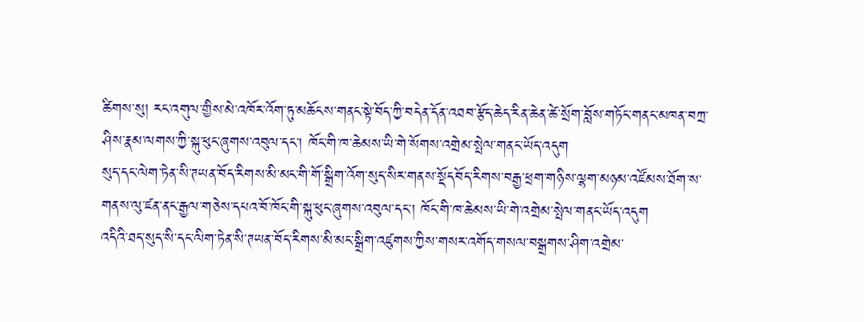ཚིགས་སུ། རང་འགུལ་གྱིས་མེ་འཁོར་འོག་ཏུ་མཆོངས་གནང་སྟེ་བོད་ཀྱི་བདེན་དོན་འཐབ་རྩོད་ཆེད་རིན་ཆེན་ཚེ་སྲོག་བློས་གཏོང་གནང་མཁན་བཀྲ་ཤིས་རྣམ་ལགས་ཀྱི་སྐུ་ཕུང་ཞུགས་འབུལ་དང་། ཁོང་གི་ཁ་ཆེམས་ཡི་གེ་སོགས་འགྲེམ་སྤེལ་གནང་ཡོད་འདུག
སུད་དང་ལེག་ཏེན་སི་ཊཡན་བོད་རིགས་མི་མང་གི་གོ་སྒྲིག་འོག་སུད་སིར་གནས་སྡོདབོད་རིགས་བརྒྱ་ཕྲག་གཉིས་ལྷག་མཉམ་འཛོམས་ཐོག་ས་གནས་ལུ་ཛན་ནང་རྒྱལ་གཅེས་དཔའ་བོ་ཁོང་གི་སྐུ་ཕུང་ཞུགས་འབུལ་དང་། ཁོང་གི་ཁ་ཆེམས་ཡི་གེ་འགྲེམ་སྤེལ་གནང་ཡོད་འདུག
འདིའི་ཐད་སུད་སི་དང་ལིག་ཏེན་སི་ཊཡན་བོད་རིགས་མི་མང་སྒྲིག་འཛུགས་ཀྱིས་གསར་འགོད་གསལ་བསྒྲགས་ཤིག་འགྲེམ་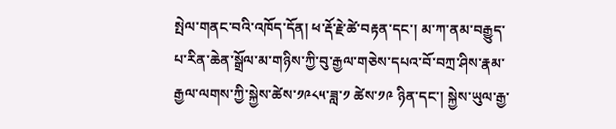སྤེལ་གནང་བའི་འཁོད་དོན། ཕ་རྡོ་རྗེ་ཚེ་བརྟན་དང་། མ་ཀ་ནམ་བརྒྱུད་པ་རིན་ཆེན་སྒྲོལ་མ་གཉིས་ཀྱི་བུ་རྒྱལ་གཅེས་དཔའ་བོ་བཀྲ་ཤིས་རྣམ་རྒྱལ་ལགས་ཀྱི་སྐྱེས་ཚེས་༡༩༨༥་ཟླ་༡ ཚེས་༡༩ ཉིན་དང་། སྐྱེས་ཡུལ་རྒྱ་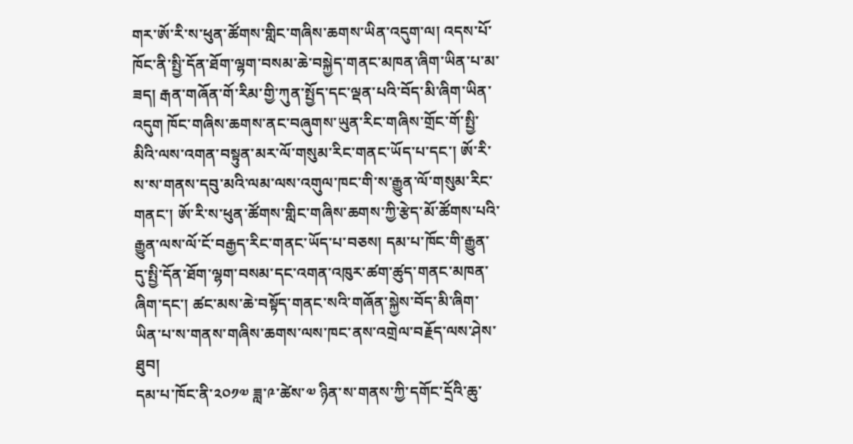གར་ཨོ་རི་ས་ཕུན་ཚོགས་གླིང་གཞིས་ཆགས་ཡིན་འདུག་ལ། འདས་པོ་ཁོང་ནི་སྤྱི་དོན་ཐོག་ལྷག་བསམ་ཆེ་བསྐྱེད་གནང་མཁན་ཞིག་ཡིན་པ་མ་ཟད། རྒན་གཞོན་གོ་རིམ་གྱི་ཀུན་སྤྱོད་དང་ལྡན་པའི་བོད་མི་ཞིག་ཡིན་འདུག ཁོང་གཞིས་ཆགས་ནང་བཞུགས་ཡུན་རིང་གཞིས་གྲོང་གོ་སྤྱི་མིའི་ལས་འགན་བསྟུན་མར་ལོ་གསུམ་རིང་གནང་ཡོད་པ་དང་། ཨོ་རི་ས་ས་གནས་དབུ་མའི་ལམ་ལས་འགུལ་ཁང་གི་ས་རྒྱུན་ལོ་གསུམ་རིང་གནང་། ཨོ་རི་ས་ཕུན་ཚོགས་གླིང་གཞིས་ཆགས་ཀྱི་རྩེད་མོ་ཚོགས་པའི་རྒྱུན་ལས་ལོ་ངོ་བརྒྱད་རིང་གནང་ཡོད་པ་བཅས། དམ་པ་ཁོང་གི་རྒྱུན་དུ་སྤྱི་དོན་ཐོག་ལྷག་བསམ་དང་འགན་འཁུར་ཚག་ཚུད་གནང་མཁན་ཞིག་དང་། ཚང་མས་ཆེ་བསྟོད་གནང་སའི་གཞོན་སྐྱེས་བོད་མི་ཞིག་ཡིན་པ་ས་གནས་གཞིས་ཆགས་ལས་ཁང་ནས་འགྲེལ་བརྗོད་ལས་ཤེས་ཐུབ།
དམ་པ་ཁོང་ནི་༢༠༡༧ ཟླ་༩་ཚེས་༧ ཉིན་ས་གནས་ཀྱི་དགོང་དྲོའི་ཆུ་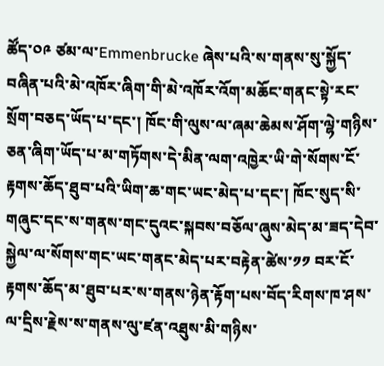ཚོད་༠༩ ཙམ་ལ་Emmenbrucke ཞེས་པའི་ས་གནས་སུ་སྐྱོད་བཞིན་པའི་མེ་འཁོར་ཞིག་གི་མེ་འཁོར་འོག་མཆོང་གནང་སྟེ་རང་སྲོག་བཅད་ཡོད་པ་དང་། ཁོང་གི་ལུས་ལ་ཞམ་ཆེམས་ཤོག་ལྷེ་གཉིས་ཅན་ཞིག་ཡོད་པ་མ་གཏོགས་དེ་མིན་ལག་འཁྱེར་ཡི་གེ་སོགས་ངོ་རྟགས་ཆོད་ཐུབ་པའི་ཡིག་ཆ་གང་ཡང་མེད་པ་དང་། ཁོང་སུད་སི་གཞུང་དང་ས་གནས་གང་དུའང་སྐབས་བཅོལ་ཞུས་མེད་མ་ཟད་དེབ་སྐྱེལ་ལ་སོགས་གང་ཡང་གནང་མེད་པར་བརྟེན་ཚེས་༡༡ བར་ངོ་རྟགས་ཆོད་མ་ཐུབ་པར་ས་གནས་ཉེན་རྟོག་པས་བོད་རིགས་ཁ་ཤས་ལ་དྲིས་རྗེས་ས་གནས་ལུ་ཛན་འཐུས་མི་གཉིས་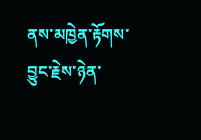ནས་མཁྱེན་རྟོགས་བྱུང་རྗེས་ཉེན་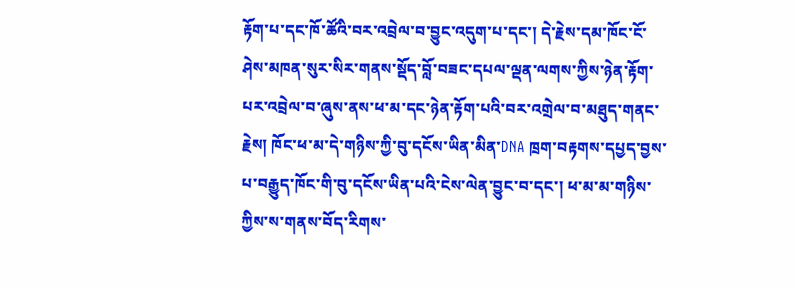རྟོག་པ་དང་ཁོ་ཚོའི་བར་འབྲེལ་བ་བྱུང་འདུག་པ་དང་། དེ་རྗེས་དམ་ཁོང་ངོ་ཤེས་མཁན་སུར་སིར་གནས་སྡོད་བློ་བཟང་དཔལ་ལྡན་ལགས་ཀྱིས་ཉེན་རྟོག་པར་འབྲེལ་བ་ཞུས་ནས་ཕ་མ་དང་ཉེན་རྟོག་པའི་བར་འགྲེལ་བ་མཐུད་གནང་རྗེས། ཁོང་ཕ་མ་དེ་གཉིས་ཀྱི་བུ་དངོས་ཡིན་མིན་DNA ཁྲག་བརྟགས་དཔྱད་བྱས་པ་བརྒྱུད་ཁོང་གི་བུ་དངོས་ཡིན་པའི་ངེས་ལེན་བྱུང་བ་དང་། ཕ་མ་མ་གཉིས་ཀྱིས་ས་གནས་བོད་རིགས་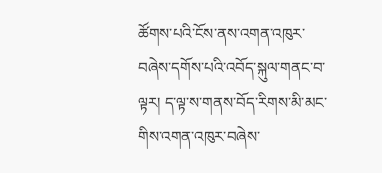ཚོགས་པའི་ངོས་ནས་འགན་འཁུར་བཞེས་དགོས་པའི་འབོད་སྐུལ་གནང་བ་ལྟར། ད་ལྟ་ས་གནས་བོད་རིགས་མི་མང་གིས་འགན་འཁུར་བཞེས་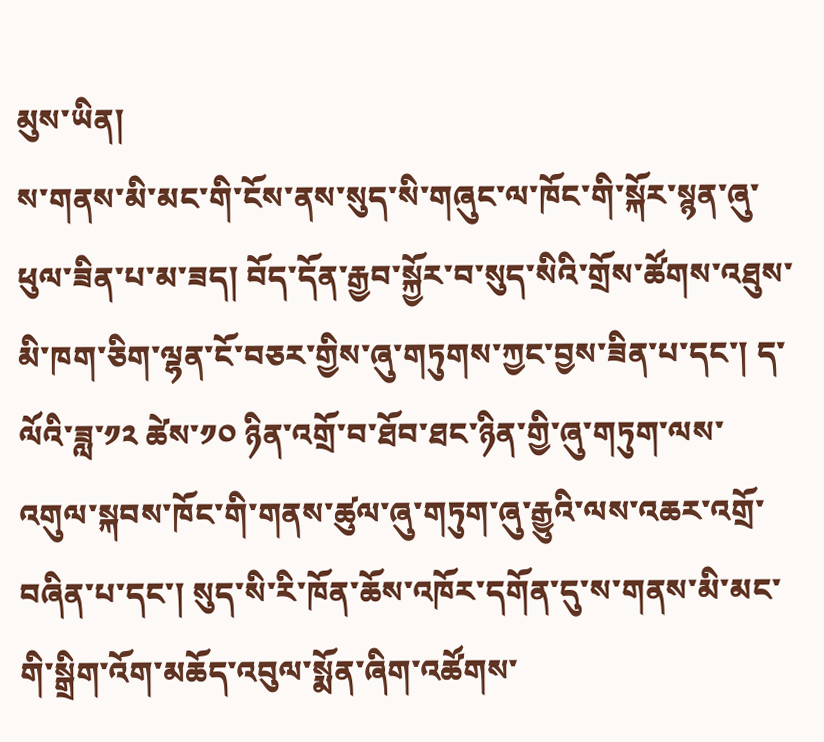མུས་ཡིན།
ས་གནས་མི་མང་གི་ངོས་ནས་སུད་སི་གཞུང་ལ་ཁོང་གི་སྐོར་སྙན་ཞུ་ཕུལ་ཟིན་པ་མ་ཟད། བོད་དོན་རྒྱབ་སྐྱོར་བ་སུད་སིའི་གྲོས་ཚོགས་འཐུས་མི་ཁག་ཅིག་ལྷན་ངོ་བཅར་གྱིས་ཞུ་གཏུགས་ཀྱང་བྱས་ཟིན་པ་དང་། ད་ལོའི་ཟླ་༡༢ ཚེས་༡༠ ཉིན་འགྲོ་བ་ཐོབ་ཐང་ཉིན་གྱི་ཞུ་གཏུག་ལས་འགུལ་སྐབས་ཁོང་གི་གནས་ཚུལ་ཞུ་གཏུག་ཞུ་རྒྱུའི་ལས་འཆར་འགྲོ་བཞིན་པ་དང་། སུད་སི་རི་ཁོན་ཆོས་འཁོར་དགོན་དུ་ས་གནས་མི་མང་གི་སྒྲིག་འོག་མཆོད་འབུལ་སྨོན་ཞིག་འཚོགས་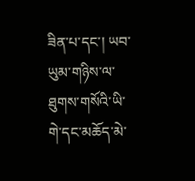ཟིན་པ་དང་། ཡབ་ཡུམ་གཉིས་ལ་ཐུགས་གསོའི་ཡི་གེ་དང་མཆོད་མེ་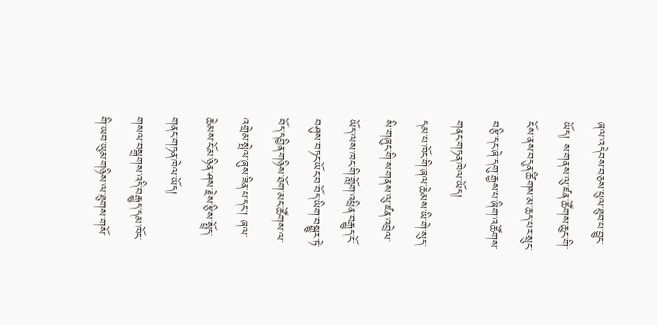ཞལ་འདེབས་བཅས་ཕུལ་ཐུབ་པ་བྱུང་ཡོད། ས་གནས་ལུ་ཛན་ཚོགས་ཆུང་གི་ངོས་ནས་བདུན་ཚིགས་མ་ཆད་པར་སྲུང་བརྩི་དང་ཞེ་དགུ་རྒྱས་པ་ཞིག་འཚོགས་གནང་གཏན་ཁེལ་ཡོད།
དམ་པ་ཁོང་གི་ཞལ་ཆེམས་ཡི་གེ་སུད་སི་གཞུང་གི་ས་གནས་ལུ་ཛན་འབྲེལ་ཡོད་ལས་ཁང་གི་གློག་འཕྲིན་བརྒྱུད་ངོ་བཤུས་བཏང་ཡོང་བ་བོད་ཡིག་བསྒྱུར་ཏེ་བོད་དབྱིན་གཉིས་ཐོག་མང་ཚོགས་ལ་འགྲེམ་སྤེལ་ཞུས་ཟིན་པ་དང་། ཞལ་ཆེམས་ངོ་མ་ཉིན་ཤས་རྗེས་རྩིས་སྤྲོད་གནང་གཏན་ཁེལ་ཡོད།
གསལ་བསྒྲགས་འདི་བརྒྱུད་དམ་ཁོང་གི་ཡབ་ཡུམ་གཉིས་ལ་ཐུགས་གསོ་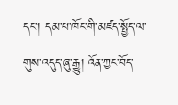དང་། དམ་པ་ཁོང་གི་མཛད་སྤྱོད་ལ་གུས་འདུད་ཞུ་རྒྱུ། འོན་ཀྱང་བོད་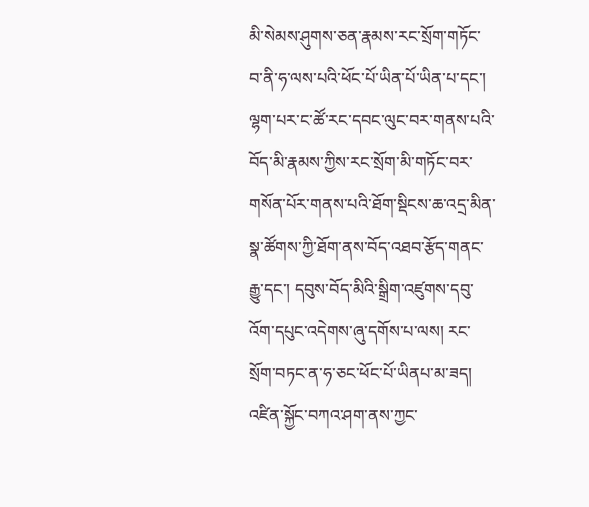མི་སེམས་ཤུགས་ཅན་རྣམས་རང་སྲོག་གཏོང་བ་ནི་ཧ་ལས་པའི་ཕོང་པོ་ཡིན་པོ་ཡིན་པ་དང་། ལྷག་པར་ང་ཚོ་རང་དབང་ལུང་བར་གནས་པའི་བོད་མི་རྣམས་ཀྱིས་རང་སྲོག་མི་གཏོང་བར་གསོན་པོར་གནས་པའི་ཐོག་སྡིངས་ཆ་འདྲ་མིན་སྣ་ཚོགས་ཀྱི་ཐོག་ནས་བོད་འཐབ་རྩོད་གནང་རྒྱུ་དང་། དབུས་བོད་མིའི་སྒྲིག་འཛུགས་དབུ་འོག་དཔུང་འདེགས་ཞུ་དགོས་པ་ལས། རང་སྲོག་བཏང་ན་ཧ་ཅང་ཕོང་པོ་ཡིནཔ་མ་ཟད། འཛིན་སྐྱོང་བཀའ་ཤག་ནས་ཀྱང་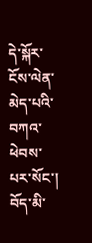དེ་སྐོར་ངོས་ལེན་མེད་པའི་བཀའ་ཕེབས་པར་སོང་། བོད་མི་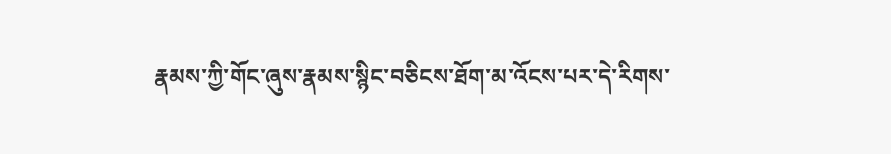རྣམས་ཀྱི་གོང་ཞུས་རྣམས་སྙིང་བཅིངས་ཐོག་མ་འོངས་པར་དེ་རིགས་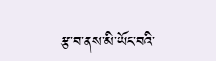རྩ་བ་ནས་མི་ཡོང་བའི་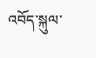འབོད་སྐུལ་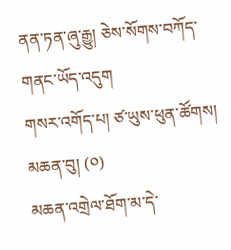ནན་ཏན་ཞུ་རྒྱུ། ཅེས་སོགས་བཀོད་གནང་ཡོད་འདུག
གསར་འགོད་པ། ཙ་ཡུས་ཕུན་ཚོགས།
མཆན་བུ། (༠)
མཆན་འགྲེལ་ཐོག་མ་དེ་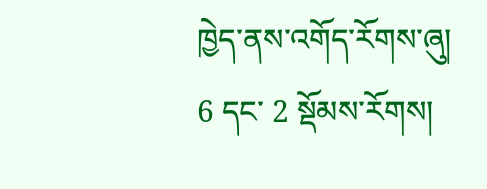ཁྱེད་ནས་འགོད་རོགས་ཞུ།
6 དང་ 2 སྡོམས་རོགས།